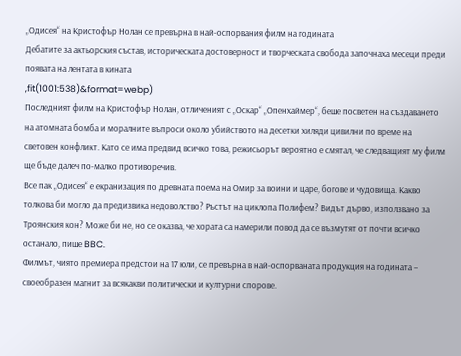„Одисея“ на Кристофър Нолан се превърна в най-оспорвания филм на годината
Дебатите за актьорския състав, историческата достоверност и творческата свобода започнаха месеци преди появата на лентата в кината
,fit(1001:538)&format=webp)
Последният филм на Кристофър Нолан, отличеният с „Оскар“ „Опенхаймер“, беше посветен на създаването на атомната бомба и моралните въпроси около убийството на десетки хиляди цивилни по време на световен конфликт. Като се има предвид всичко това, режисьорът вероятно е смятал, че следващият му филм ще бъде далеч по-малко противоречив.
Все пак „Одисея“ е екранизация по древната поема на Омир за воини и царе, богове и чудовища. Какво толкова би могло да предизвика недоволство? Ръстът на циклопа Полифем? Видът дърво, използвано за Троянския кон? Може би не, но се оказва, че хората са намерили повод да се възмутят от почти всичко останало, пише BBC.
Филмът, чиято премиера предстои на 17 юли, се превърна в най-оспорваната продукция на годината – своеобразен магнит за всякакви политически и културни спорове.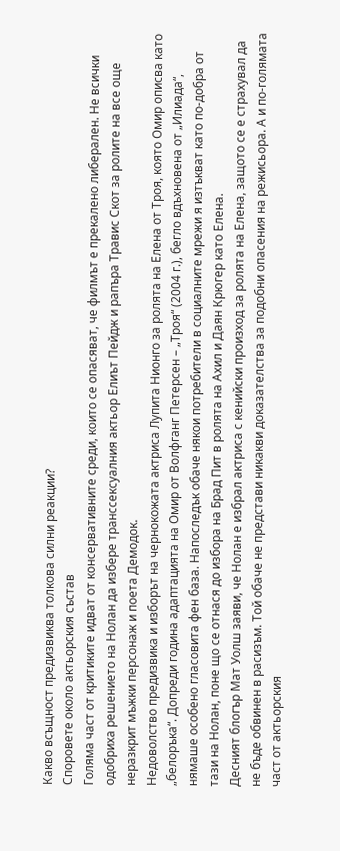Какво всъщност предизвиква толкова силни реакции?
Споровете около актьорския състав
Голяма част от критиките идват от консервативните среди, които се опасяват, че филмът е прекалено либерален. Не всички одобриха решението на Нолан да избере транссексуалния актьор Елиът Пейдж и рапъра Травис Скот за ролите на все още неразкрит мъжки персонаж и поета Демодок.
Недоволство предизвика и изборът на чернокожата актриса Лупита Нионго за ролята на Елена от Троя, която Омир описва като „белоръка“. Допреди година адаптацията на Омир от Волфганг Петерсен – „Троя“ (2004 г.), бегло вдъхновена от „Илиада“, нямаше особено гласовита фен база. Напоследък обаче някои потребители в социалните мрежи я изтъкват като по-добра от тази на Нолан, поне що се отнася до избора на Брад Пит в ролята на Ахил и Даян Крюгер като Елена.
Десният блогър Мат Уолш заяви, че Нолан е избрал актриса с кенийски произход за ролята на Елена, защото се е страхувал да не бъде обвинен в расизъм. Той обаче не представи никакви доказателства за подобни опасения на режисьора. А и по-голямата част от актьорския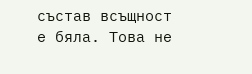състав всъщност е бяла. Това не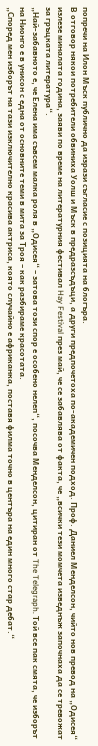попречи на Илон Мъск публично да изрази съгласие с позицията на блогъра.
В отговор някои потребители обвиниха Уолш и Мъск в предразсъдъци, а други предпочетоха по-академичен подход. Проф. Даниел Менделсон, чийто нов превод на „Одисея“ излезе миналата година, заяви по време на литературния фестивал Hay Festival през май, че се забавлява от факта, че „всички тези момчета изведнъж започнаха да се тревожат за гръцката литература“.
„Най-забавното е, че Елена има съвсем малка роля в „Одисея“ – затова този спор е особено нелеп“, посочва Менделсон, цитиран от The Telegraph. Той все пак смята, че изборът на Нионго е в унисон с една от основните теми в мита за Троя – как разбираме красотата.
„Според мен изборът на тази изключително красива актриса, която случайно е африканка, поставя филма точно в центъра на един много стар дебат.“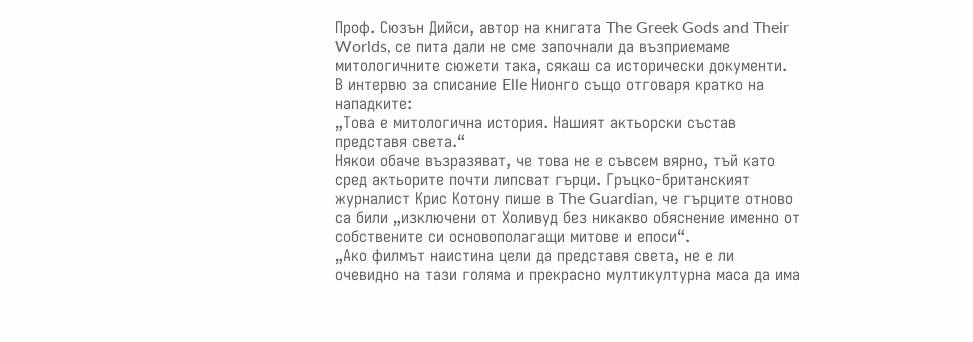Проф. Сюзън Дийси, автор на книгата The Greek Gods and Their Worlds, се пита дали не сме започнали да възприемаме митологичните сюжети така, сякаш са исторически документи.
В интервю за списание Elle Нионго също отговаря кратко на нападките:
„Това е митологична история. Нашият актьорски състав представя света.“
Някои обаче възразяват, че това не е съвсем вярно, тъй като сред актьорите почти липсват гърци. Гръцко-британският журналист Крис Котону пише в The Guardian, че гърците отново са били „изключени от Холивуд без никакво обяснение именно от собствените си основополагащи митове и епоси“.
„Ако филмът наистина цели да представя света, не е ли очевидно на тази голяма и прекрасно мултикултурна маса да има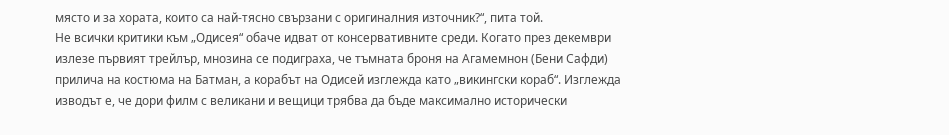място и за хората, които са най-тясно свързани с оригиналния източник?“, пита той.
Не всички критики към „Одисея“ обаче идват от консервативните среди. Когато през декември излезе първият трейлър, мнозина се подиграха, че тъмната броня на Агамемнон (Бени Сафди) прилича на костюма на Батман, а корабът на Одисей изглежда като „викингски кораб“. Изглежда изводът е, че дори филм с великани и вещици трябва да бъде максимално исторически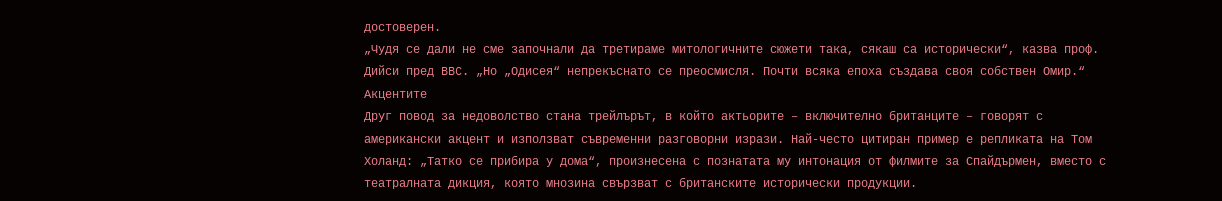достоверен.
„Чудя се дали не сме започнали да третираме митологичните сюжети така, сякаш са исторически“, казва проф. Дийси пред BBC. „Но „Одисея“ непрекъснато се преосмисля. Почти всяка епоха създава своя собствен Омир.“
Акцентите
Друг повод за недоволство стана трейлърът, в който актьорите – включително британците – говорят с американски акцент и използват съвременни разговорни изрази. Най-често цитиран пример е репликата на Том Холанд: „Татко се прибира у дома“, произнесена с познатата му интонация от филмите за Спайдърмен, вместо с театралната дикция, която мнозина свързват с британските исторически продукции.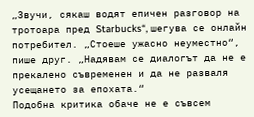„Звучи, сякаш водят епичен разговор на тротоара пред Starbucks“, шегува се онлайн потребител. „Стоеше ужасно неуместно“, пише друг. „Надявам се диалогът да не е прекалено съвременен и да не разваля усещането за епохата.“
Подобна критика обаче не е съвсем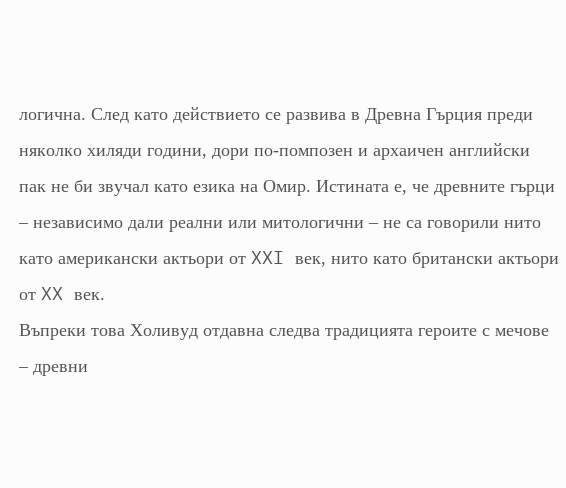логична. След като действието се развива в Древна Гърция преди няколко хиляди години, дори по-помпозен и архаичен английски пак не би звучал като езика на Омир. Истината е, че древните гърци – независимо дали реални или митологични – не са говорили нито като американски актьори от XXI век, нито като британски актьори от XX век.
Въпреки това Холивуд отдавна следва традицията героите с мечове – древни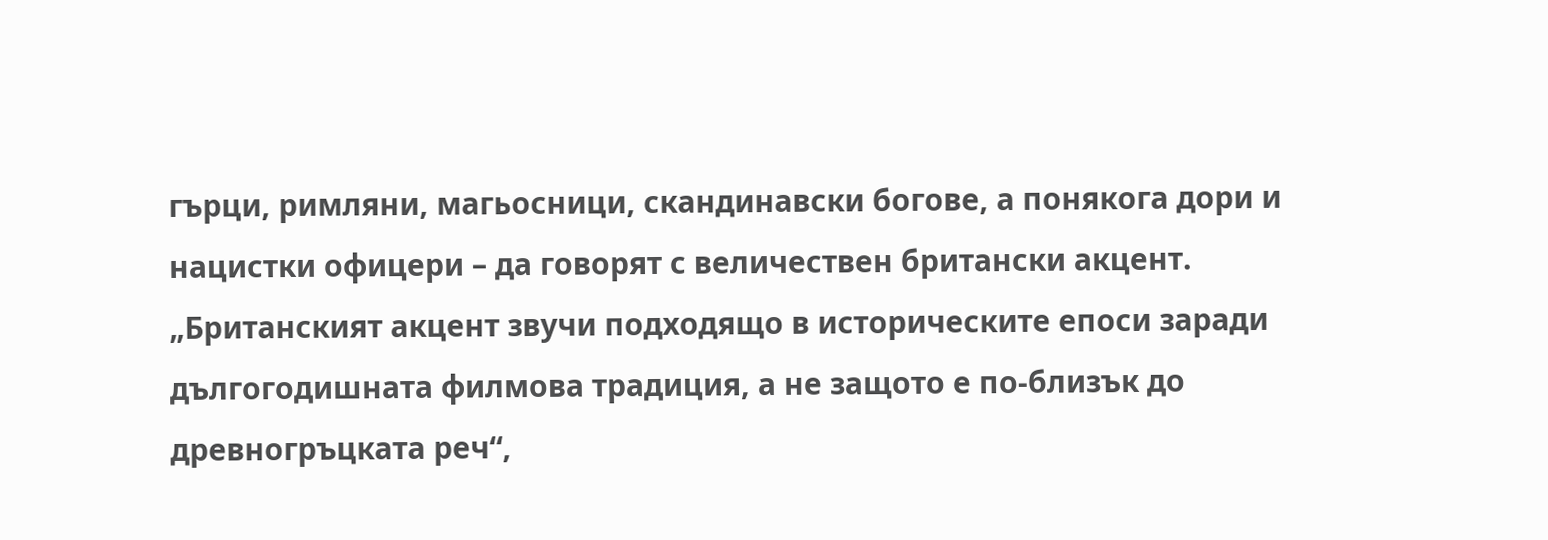гърци, римляни, магьосници, скандинавски богове, а понякога дори и нацистки офицери – да говорят с величествен британски акцент.
„Британският акцент звучи подходящо в историческите епоси заради дългогодишната филмова традиция, а не защото е по-близък до древногръцката реч“,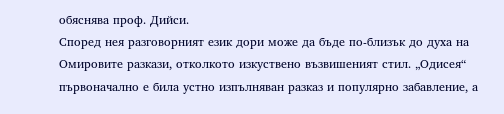обяснява проф. Дийси.
Според нея разговорният език дори може да бъде по-близък до духа на Омировите разкази, отколкото изкуствено възвишеният стил. „Одисея“ първоначално е била устно изпълняван разказ и популярно забавление, а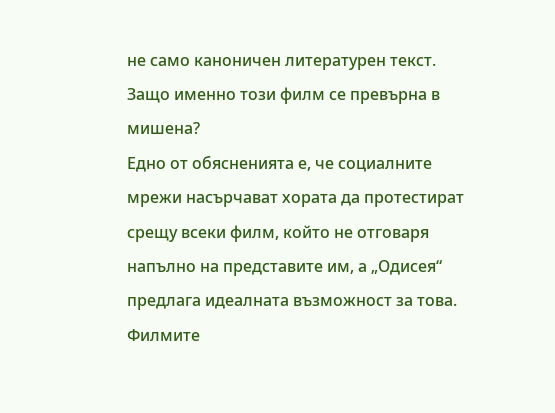не само каноничен литературен текст.
Защо именно този филм се превърна в мишена?
Едно от обясненията е, че социалните мрежи насърчават хората да протестират срещу всеки филм, който не отговаря напълно на представите им, а „Одисея“ предлага идеалната възможност за това.
Филмите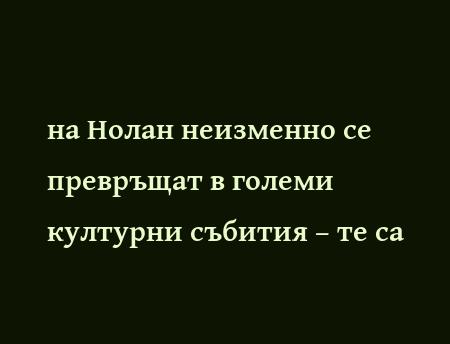на Нолан неизменно се превръщат в големи културни събития – те са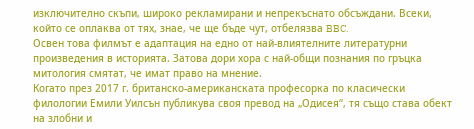изключително скъпи, широко рекламирани и непрекъснато обсъждани. Всеки, който се оплаква от тях, знае, че ще бъде чут, отбелязва BBC.
Освен това филмът е адаптация на едно от най-влиятелните литературни произведения в историята. Затова дори хора с най-общи познания по гръцка митология смятат, че имат право на мнение.
Когато през 2017 г. британско-американската професорка по класически филологии Емили Уилсън публикува своя превод на „Одисея“, тя също става обект на злобни и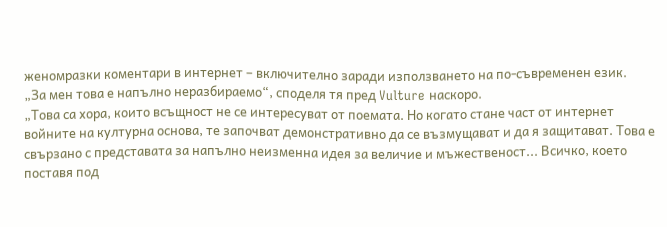женомразки коментари в интернет – включително заради използването на по-съвременен език.
„За мен това е напълно неразбираемо“, споделя тя пред Vulture наскоро.
„Това са хора, които всъщност не се интересуват от поемата. Но когато стане част от интернет войните на културна основа, те започват демонстративно да се възмущават и да я защитават. Това е свързано с представата за напълно неизменна идея за величие и мъжественост... Всичко, което поставя под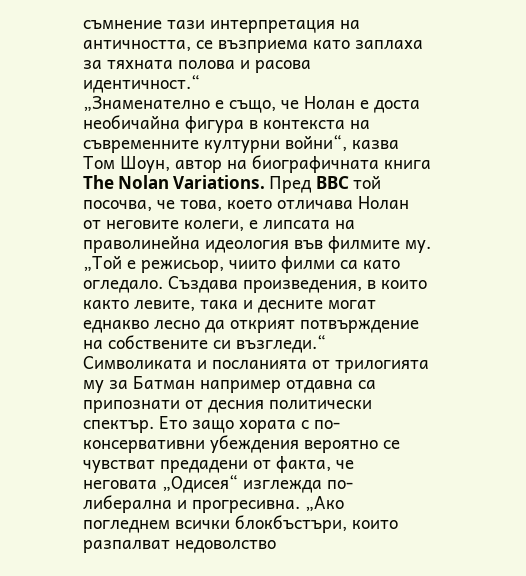съмнение тази интерпретация на античността, се възприема като заплаха за тяхната полова и расова идентичност.“
„Знаменателно е също, че Нолан е доста необичайна фигура в контекста на съвременните културни войни“, казва Том Шоун, автор на биографичната книга The Nolan Variations. Пред BBC той посочва, че това, което отличава Нолан от неговите колеги, е липсата на праволинейна идеология във филмите му. „Той е режисьор, чиито филми са като огледало. Създава произведения, в които както левите, така и десните могат еднакво лесно да открият потвърждение на собствените си възгледи.“
Символиката и посланията от трилогията му за Батман например отдавна са припознати от десния политически спектър. Ето защо хората с по-консервативни убеждения вероятно се чувстват предадени от факта, че неговата „Одисея“ изглежда по-либерална и прогресивна. „Ако погледнем всички блокбъстъри, които разпалват недоволство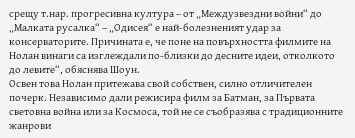срещу т.нар. прогресивна култура – от „Междузвездни войни“ до „Малката русалка“ – „Одисея“ е най-болезненият удар за консерваторите. Причината е, че поне на повърхността филмите на Нолан винаги са изглеждали по-близки до десните идеи, отколкото до левите“, обяснява Шоун.
Освен това Нолан притежава свой собствен, силно отличителен почерк. Независимо дали режисира филм за Батман, за Първата световна война или за Космоса, той не се съобразява с традиционните жанрови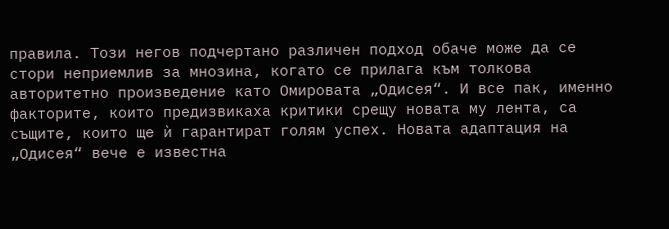правила. Този негов подчертано различен подход обаче може да се стори неприемлив за мнозина, когато се прилага към толкова авторитетно произведение като Омировата „Одисея“. И все пак, именно факторите, които предизвикаха критики срещу новата му лента, са същите, които ще ѝ гарантират голям успех. Новата адаптация на „Одисея“ вече е известна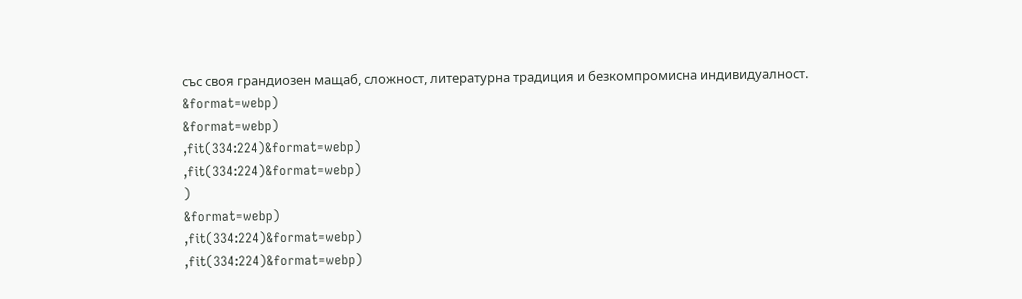със своя грандиозен мащаб, сложност, литературна традиция и безкомпромисна индивидуалност.
&format=webp)
&format=webp)
,fit(334:224)&format=webp)
,fit(334:224)&format=webp)
)
&format=webp)
,fit(334:224)&format=webp)
,fit(334:224)&format=webp)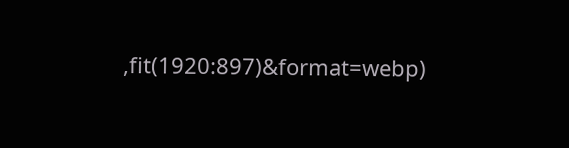,fit(1920:897)&format=webp)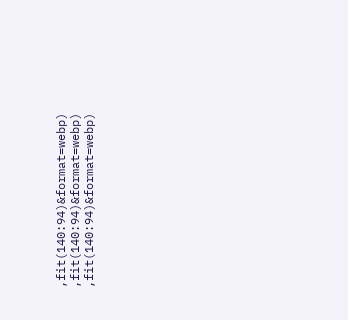,fit(140:94)&format=webp)
,fit(140:94)&format=webp)
,fit(140:94)&format=webp)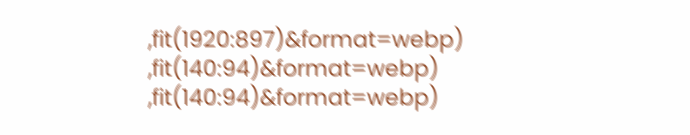,fit(1920:897)&format=webp)
,fit(140:94)&format=webp)
,fit(140:94)&format=webp)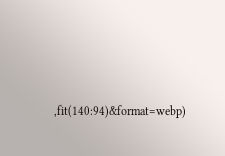,fit(140:94)&format=webp)